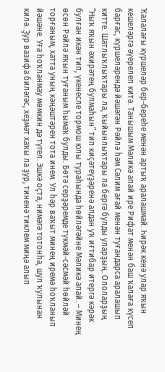Ҡалалағы күршеләр бер-береһе менән артыҡ аралашмай. Һирәк кенә улар яҡын кешеләргә әүерелеп китә. Танышым Мәликә апай ире Рифат менән баш ҡалаға күсеп барғас, күршеләрендә йәшәгән Рәйлә һәм Сәлим ағай менән туғандарса аралашып китте. Шатлыҡлыҡтары ла, ҡыйынлыҡтары ла бергә булды уларҙың. Ололарҙың “Ныҡ яҡын әхирәтең булмаһын” тип киҫәтеүҙәренә алдан уҡ иғтибар итергә кәрәк булған икән тип, үкенесле тормош юлы тураһында һөйләгәйне Мәликә апай. – Минең өсөн Рәйлә яҡын туғаным һымаҡ булды. Бөтә серҙәремде түкмәй-сәсмәй һөйләй торғаным, хатта уның кәңәштәрен тота инем. Ул һәр ваҡыт минең иремә һоҡланып йәшәне. Уға һоҡланмау мөмкин дә түгел. Эшкә оҫта, нимәгә тотонһа, шул ҡулынан килә. Ҙур вазифа биләгәс, хеҙмәт хаҡы ла ҙур, тиненә тиклем миңә алып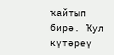ҡайтып бирә. Ҡул күтәреү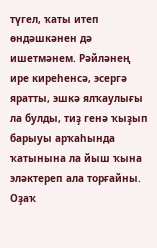түгел, ҡаты итеп өндәшкәнен дә ишетмәнем. Рәйләнең ире киреһенсә, эсергә яратты, эшкә ялҡаулығы ла булды, тиҙ генә ҡыҙып барыуы арҡаһында ҡатынына ла йыш ҡына эләктереп ала торғайны. Оҙаҡ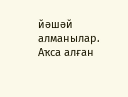йәшәй алманылар. Аҡса алған